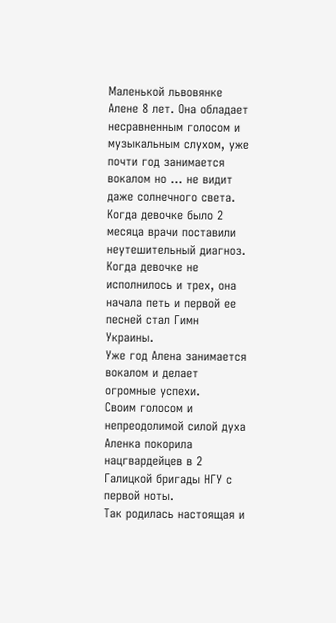Маленькой львовянке Алене 8 лет. Она обладает несравненным голосом и музыкальным слухом, уже почти год занимается вокалом но ... не видит даже солнечного света.
Когда девочке было 2 месяца врачи поставили неутешительный диагноз. Когда девочке не исполнилось и трех, она начала петь и первой ее песней стал Гимн Украины.
Уже год Алена занимается вокалом и делает огромные успехи.
Своим голосом и непреодолимой силой духа Аленка покорила нацгвардейцев в 2 Галицкой бригады НГУ с первой ноты.
Так родилась настоящая и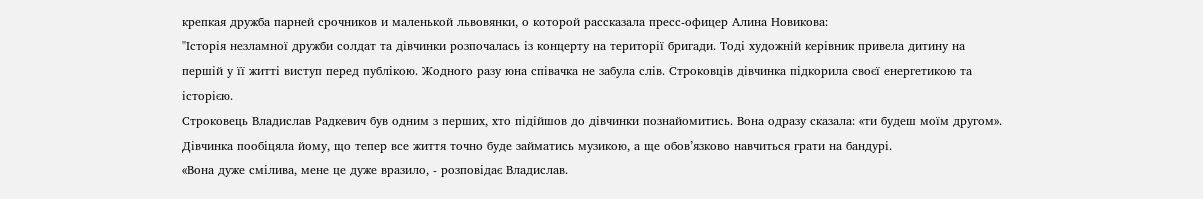крепкая дружба парней срочников и маленькой львовянки, о которой рассказала пресс-офицер Алина Новикова:
"Історія незламної дружби солдат та дівчинки розпочалась із концерту на території бригади. Тоді художній керівник привела дитину на першій у її житті виступ перед публікою. Жодного разу юна співачка не забула слів. Строковців дівчинка підкорила своєї енергетикою та історією.
Строковець Владислав Радкевич був одним з перших, хто підійшов до дівчинки познайомитись. Вона одразу сказала: «ти будеш моїм другом». Дівчинка пообіцяла йому, що тепер все життя точно буде займатись музикою, а ще обов’язково навчиться грати на бандурі.
«Вона дуже смілива, мене це дуже вразило, - розповідає Владислав.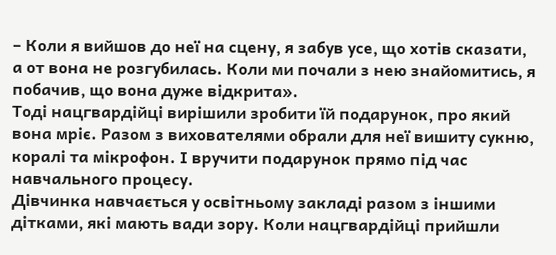– Коли я вийшов до неї на сцену, я забув усе, що хотів сказати, а от вона не розгубилась. Коли ми почали з нею знайомитись, я побачив, що вона дуже відкрита».
Тоді нацгвардійці вирішили зробити їй подарунок, про який вона мріє. Разом з вихователями обрали для неї вишиту сукню, коралі та мікрофон. І вручити подарунок прямо під час навчального процесу.
Дівчинка навчається у освітньому закладі разом з іншими дітками, які мають вади зору. Коли нацгвардійці прийшли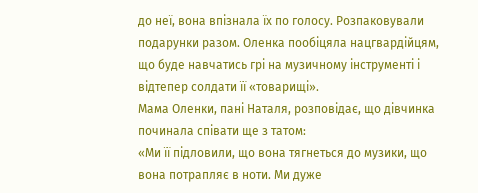до неї, вона впізнала їх по голосу. Розпаковували подарунки разом. Оленка пообіцяла нацгвардійцям, що буде навчатись грі на музичному інструменті і відтепер солдати її «товарищі».
Мама Оленки, пані Наталя, розповідає, що дівчинка починала співати ще з татом:
«Ми її підловили, що вона тягнеться до музики, що вона потрапляє в ноти. Ми дуже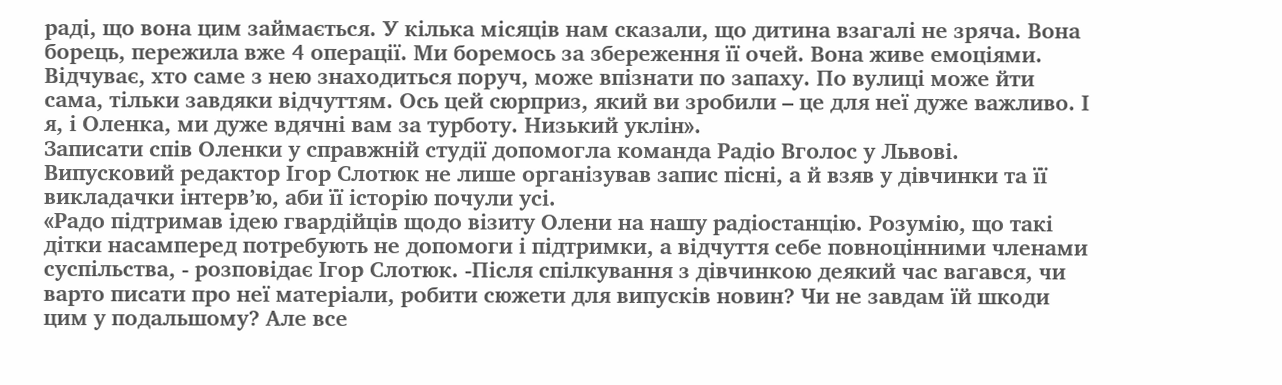раді, що вона цим займається. У кілька місяців нам сказали, що дитина взагалі не зряча. Вона борець, пережила вже 4 операції. Ми боремось за збереження її очей. Вона живе емоціями. Відчуває, хто саме з нею знаходиться поруч, може впізнати по запаху. По вулиці може йти сама, тільки завдяки відчуттям. Ось цей сюрприз, який ви зробили – це для неї дуже важливо. І я, і Оленка, ми дуже вдячні вам за турботу. Низький уклін».
Записати спів Оленки у справжній студії допомогла команда Радіо Вголос у Львові. Випусковий редактор Ігор Слотюк не лише організував запис пісні, а й взяв у дівчинки та її викладачки інтерв’ю, аби її історію почули усі.
«Радо підтримав ідею гвардійців щодо візиту Олени на нашу радіостанцію. Розумію, що такі дітки насамперед потребують не допомоги і підтримки, а відчуття себе повноцінними членами суспільства, - розповідає Ігор Слотюк. -Після спілкування з дівчинкою деякий час вагався, чи варто писати про неї матеріали, робити сюжети для випусків новин? Чи не завдам їй шкоди цим у подальшому? Але все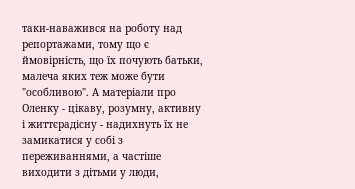таки-наважився на роботу над репортажами, тому що є ймовірність, що їх почують батьки, малеча яких теж може бути "особливою". А матеріали про Оленку - цікаву, розумну, активну і життєрадісну - надихнуть їх не замикатися у собі з переживаннями, а частіше виходити з дітьми у люди,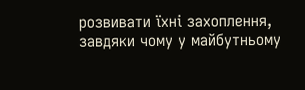розвивати їхні захоплення, завдяки чому у майбутньому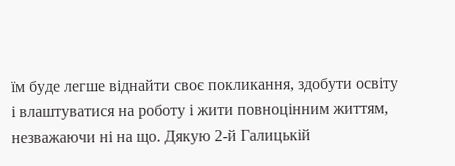їм буде легше віднайти своє покликання, здобути освіту і влаштуватися на роботу і жити повноцінним життям, незважаючи ні на що. Дякую 2-й Галицькій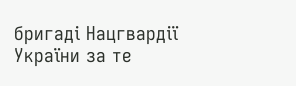бригаді Нацгвардії України за те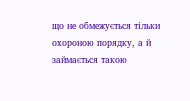що не обмежується тільки охороною порядку, а й займається такою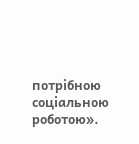потрібною соціальною роботою».